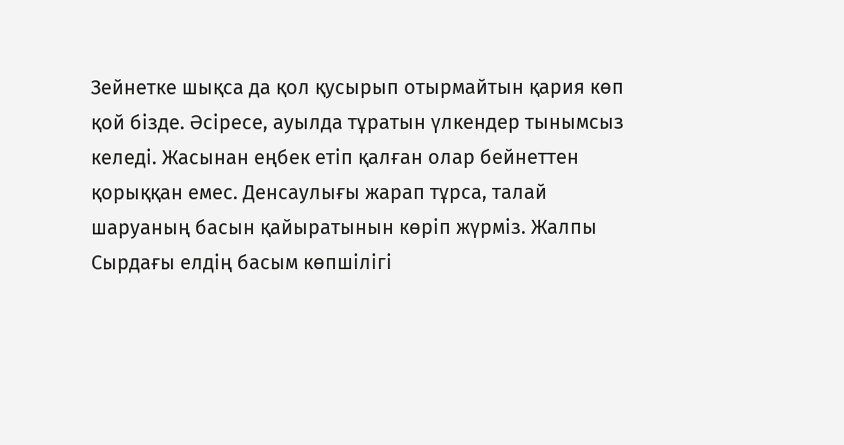Зейнетке шықса да қол қусырып отырмайтын қария көп қой бізде. Әсіресе, ауылда тұратын үлкендер тынымсыз келеді. Жасынан еңбек етіп қалған олар бейнеттен қорыққан емес. Денсаулығы жарап тұрса, талай шаруаның басын қайыратынын көріп жүрміз. Жалпы Сырдағы елдің басым көпшілігі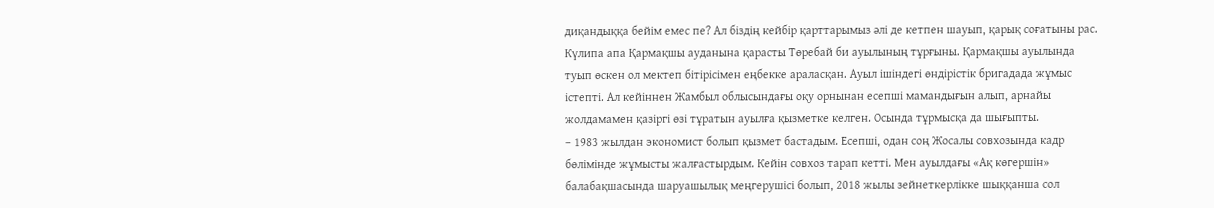диқандыққа бейім емес пе? Ал біздің кейбір қарттарымыз әлі де кетпен шауып, қарық соғатыны рас.
Күлипа апа Қармақшы ауданына қарасты Төребай би ауылының тұрғыны. Қармақшы ауылында туып өскен ол мектеп бітірісімен еңбекке араласқан. Ауыл ішіндегі өндірістік бригадада жұмыс істепті. Ал кейіннен Жамбыл облысындағы оқу орнынан есепші мамандығын алып, арнайы жолдамамен қазіргі өзі тұратын ауылға қызметке келген. Осында тұрмысқа да шығыпты.
– 1983 жылдан экономист болып қызмет бастадым. Есепші, одан соң Жосалы совхозында кадр бөлімінде жұмысты жалғастырдым. Кейін совхоз тарап кетті. Мен ауылдағы «Ақ көгершін» балабақшасында шаруашылық меңгерушісі болып, 2018 жылы зейнеткерлікке шыққанша сол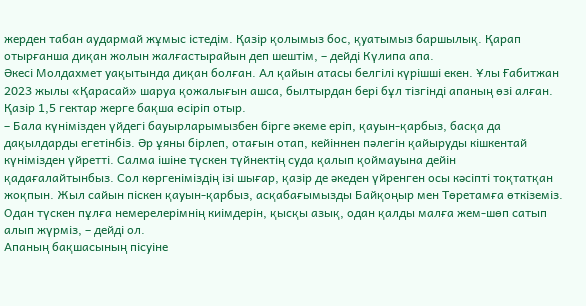жерден табан аудармай жұмыс істедім. Қазір қолымыз бос, қуатымыз баршылық. Қарап отырғанша диқан жолын жалғастырайын деп шештім, – дейді Күлипа апа.
Әкесі Молдахмет уақытында диқан болған. Ал қайын атасы белгілі күрішші екен. Ұлы Ғабитжан 2023 жылы «Қарасай» шаруа қожалығын ашса, былтырдан бері бұл тізгінді апаның өзі алған. Қазір 1,5 гектар жерге бақша өсіріп отыр.
– Бала күнімізден үйдегі бауырларымызбен бірге әкеме еріп, қауын-қарбыз, басқа да дақылдарды егетінбіз. Әр ұяны бірлеп, отағын отап, кейіннен пәлегін қайыруды кішкентай күнімізден үйретті. Салма ішіне түскен түйнектің суда қалып қоймауына дейін қадағалайтынбыз. Сол көргеніміздің ізі шығар, қазір де әкеден үйренген осы кәсіпті тоқтатқан жоқпын. Жыл сайын піскен қауын-қарбыз, асқабағымызды Байқоңыр мен Төретамға өткіземіз. Одан түскен пұлға немерелерімнің киімдерін, қысқы азық, одан қалды малға жем-шөп сатып алып жүрміз, – дейді ол.
Апаның бақшасының пісуіне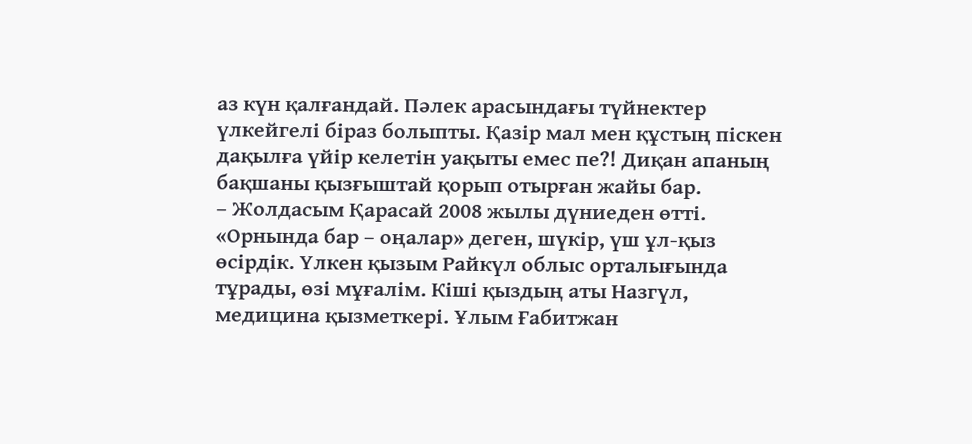аз күн қалғандай. Пәлек арасындағы түйнектер үлкейгелі біраз болыпты. Қазір мал мен құстың піскен дақылға үйір келетін уақыты емес пе?! Диқан апаның бақшаны қызғыштай қорып отырған жайы бар.
– Жолдасым Қарасай 2008 жылы дүниеден өтті. «Орнында бар – оңалар» деген, шүкір, үш ұл-қыз өсірдік. Үлкен қызым Райкүл облыс орталығында тұрады, өзі мұғалім. Кіші қыздың аты Назгүл, медицина қызметкері. Ұлым Ғабитжан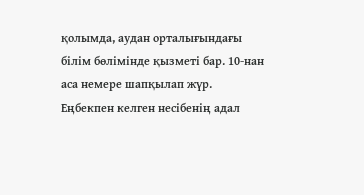қолымда, аудан орталығындағы білім бөлімінде қызметі бар. 10-нан аса немере шапқылап жүр. Еңбекпен келген несібенің адал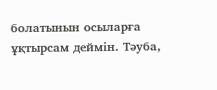болатынын осыларға ұқтырсам деймін. Тәуба,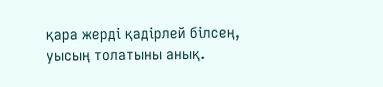қара жерді қадірлей білсең, уысың толатыны анық.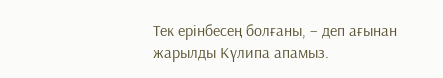Тек ерінбесең болғаны, – деп ағынан жарылды Күлипа апамыз.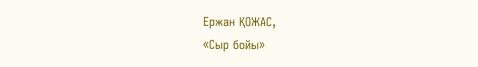Ержан ҚОЖАС,
«Сыр бойы»